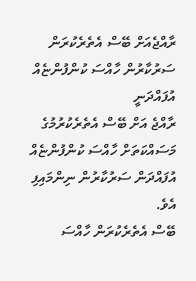ރާއްޖެއަށް ބޭސް އެތެރެކުރަން ސަރުކާރުން ހާއްސަ ކުންފުންޏެއް އުފައްދަނީ
ރާއްޖެ އަށް ބޭސް އެތެރެކުރުމުގެ މަސައްކަތަށް ހާއްސަ ކުންފުންޏެއް އުފައްދަން ސަރުކާރުން ނިންމައިފި އެވެ.
ބޭސް އެތެރެކުރަން ހާއްސަ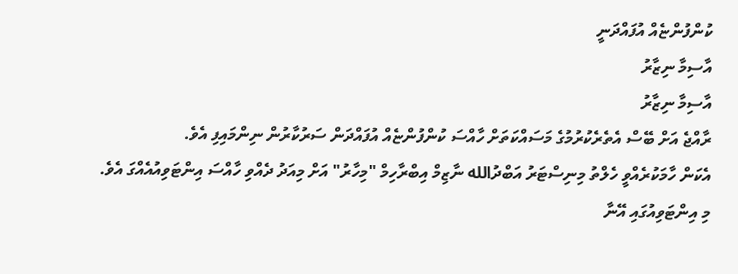ކުންފުންޏެއް އުފައްދަނީ
އާސިމާ ނިޒާރު
އާސިމާ ނިޒާރު
ރާއްޖެ އަށް ބޭސް އެތެރެކުރުމުގެ މަސައްކަތަށް ހާއްސަ ކުންފުންޏެއް އުފައްދަން ސަރުކާރުން ނިންމައިފި އެވެ.
އެކަން ހާމަކުރެއްވީ ހެލްތު މިނިސްޓަރު އަބްދުالله ނާޒިމް އިބްރާހިމް "މިހާރު" އަށް މިއަދު ދެއްވި ހާއްސަ އިންޓަވިއުއެއްގަ އެވެ.
މި އިންޓަވިއުގައި އޭނާ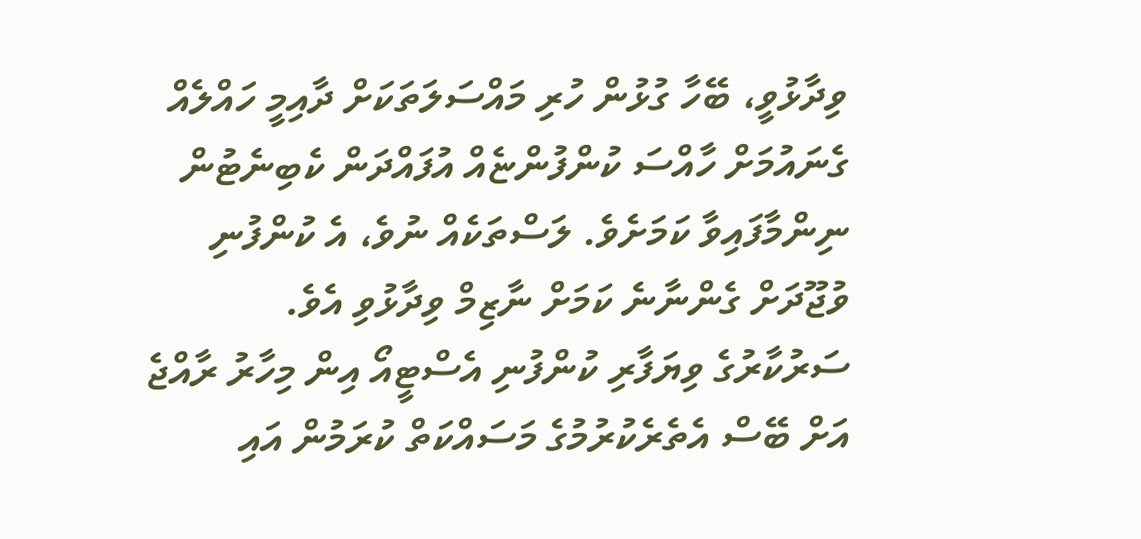ވިދާޅުވީ، ބޭހާ ގުޅުން ހުރި މައްސަލަތަކަށް ދާއިމީ ހައްލެއް ގެނައުމަށް ހާއްސަ ކުންފުންޏެއް އުފައްދަން ކެބިނެޓުން ނިންމާފައިވާ ކަމަށެވެ. ލަސްތަކެއް ނުވެ، އެ ކުންފުނި ވުޖޫދަށް ގެންނާނެ ކަމަށް ނާޒިމް ވިދާޅުވި އެވެ.
ސަރުކާރުގެ ވިޔަފާރި ކުންފުނި އެސްޓީއޯ އިން މިހާރު ރާއްޖެ އަށް ބޭސް އެތެރެކުރުމުގެ މަސައްކަތް ކުރަމުން އައި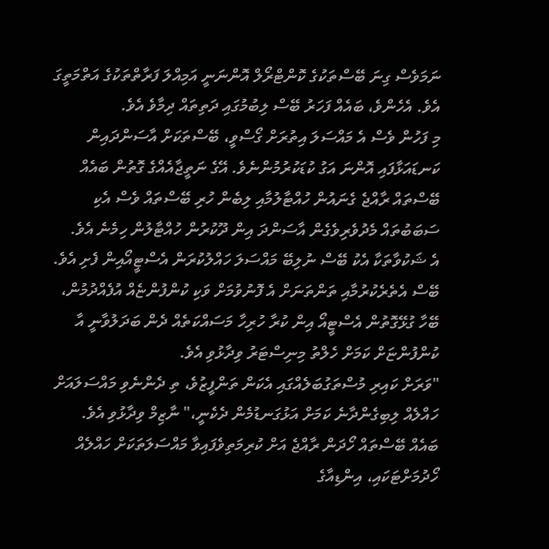ނަމަވެސް ގިނަ ބޭސްތަކުގެ ކޮންޓްރޯލް އޮންނަނީ އަމިއްލަ ފަރާތްތަކުގެ އަތްމަތީގަ އެވެ. އެހެންވެ، ބައެއް ފަހަރު ބޭސް ލިބުމުގައި ދަތިތައް ދިމާވެ އެވެ.
މި ފަހުން ވެސް އެ މައްސަލަ އިތުރަށް ގޯސްވީ، ބޭސްތަކަށް އާސަންދައިން ކަނޑައަޅާފައި އޮންނަ އަގު ކުޑަކުރުމުންނެވެ. އޭގެ ނަތީޖާއެއްގެ ގޮތުން ބައެއް ބޭސްތައް ރާއްޖެ ގެނައުން ހުއްޓާލުމާއި ލިބެން ހުރި ބޭސްތައް ވެސް އެކި ސަބަބުތައް މެދުވެރިވެގެން އާސަންދަ އިން ދޫކުރުން ހުއްޓާލުން ހިމެނެ އެވެ.
އެ ޝަކުވާތަކާ އެކު ބޭސް ނުލިބޭ މައްސަލަ ހައްލުކުރަން އެސްޓީއޯއިން ފެށި އެވެ.
ބޭސް އެތެރެކުރުމާއި ތަންތަނަށް އެ ފޮނުވުމަށް ވަކި ކުންފުންޏެއް އުފެއްދުމުން، ބޭހާ ގުޅޭގޮތުން އެސްޓީއޯ އިން ކުރާ ހުރިހާ މަސައްކަތެއް ދެން ބަދަލުވާނީ އާ ކުންފުންޏަށް ކަމަށް ހެލްތު މިނިސްޓަރު ވިދާޅުވި އެވެ.
"ވަރަށް ކައިރި މުސްތަގުބަލެއްގައި އެކަން ތަންފީޒުވެ، ތި ދެންނެވި މައްސަލައަށް ހައްލެއް ލިބިގެންދާނެ ކަމަށް އަޅުގަނޑުމެން ދެކެނީ،" ނާޒިމް ވިދާޅުވި އެވެ.
ބައެއް ބޭސްތައް ހޯދަން ރާއްޖެ އަށް ކުރިމަތިވެފައިވާ މައްސަލަތަކަށް ހައްލެއް ހޯދުމަށްޓަކައި، އިންޑިއާގެ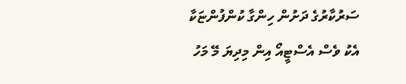ސަރުކާރުގެ ދަށުން ހިންގާ ކުންފުންޏަކާ އެކު ވެސް އެސްޓީއޯ އިން މިދިޔަ މޭ މަހު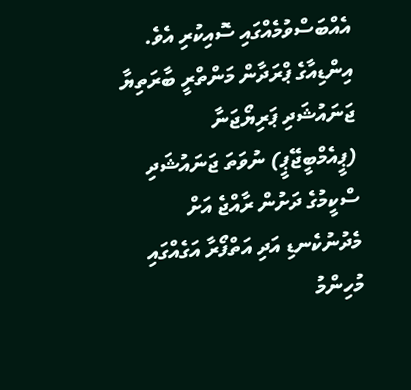އެއްބަސްވުމެއްގައި ސޮއިކުރި އެވެ.
އިންޑިއާގެ ޕްރަދާން މަންތްރީ ބާރަތިޔާ ޖަނައުޝަދި ޕަރިޔޯޖަނާ (ޕީއެމްބީޖޭޕީ) ނުވަތަ ޖަނައުޝަދި ސްކީމުގެ ދަށުން ރާއްޖެ އަށް މެދުނުކެނޑި އަދި އަތްފޯރާ އަގެއްގައި މުހިންމު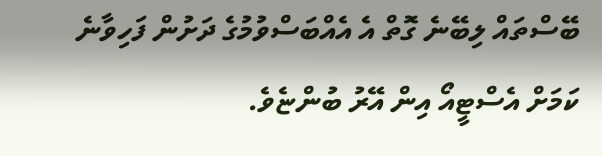ބޭސްތައް ލިބޭނެ ގޮތް އެ އެއްބަސްވުމުގެ ދަށުން ފަހިވާނެ ކަމަށް އެސްޓީއޯ އިން އޭރު ބުންޏެވެ.